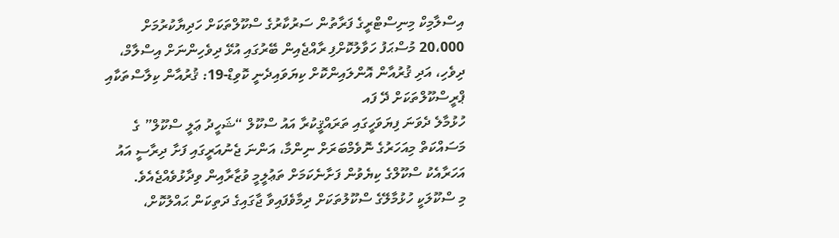އިސްލާމިކް މިނިސްޓްރީގެ ފަރާތުން ސަރުކާރުގެ ސްކޫލްތަކަށް ހަދިޔާކުރުމަށް 20،000 މުސްޙަފު ހަވާލުކޮށްފި ރާއްޖެއިން ބޭރުގައި އުޅޭ ދިވެހިންނަށް އިސްލާމް، ދިވެހި، އަދި ޤުރުއާން އޮންލައިންކޮށް ކިޔަވައިދެނީ ކޮވިޑް-19: ޤުރުއާން ކިލާސްތަކާއި ޕްރީސްކޫލްތަކަށް ދޭ ފައ
ހުޅުމާލެ ދެވަނަ ފިޔަވަހީގައި ތަރައްޤީކުރާ އައު ސްކޫލް “ޝަހީދު ޢަލީ ސްކޫލް” ގެ މަސައްކަތް މިއަހަރުގެ ނޮވެމްބަރަށް ނިންމާ، އަންނަ ޖެނުއަރީގައި ފަށާ ދިރާސީ އައު އަހަރާއެކު ސްކޫލްގެ ކިޔެވުން ފަށާނެކަމަށް ތަޢުލީމީ ވުޒާރާއިން ވިދާޅުވެއްޖެއެވެ.
މި ސްކޫލަކީ ހުޅުމާލޭގެ ސްކޫލުތަކަށް ދިމާވެފައިވާ ޖާގައިގެ ދަތިކަން ޙައްލުކޮށް،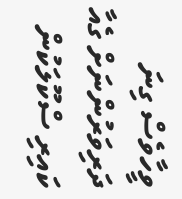ވީހާވެސް ގިނަ ދަރިވަރުންނަށް ގެއާ ކައިރި ސްކޫލަކުން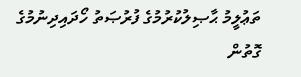ތަޢުލީމު ޙާޞިލުކުރުމުގެ ފުރުޞަތު ހޯދައިދިނުމުގެ ގޮތުން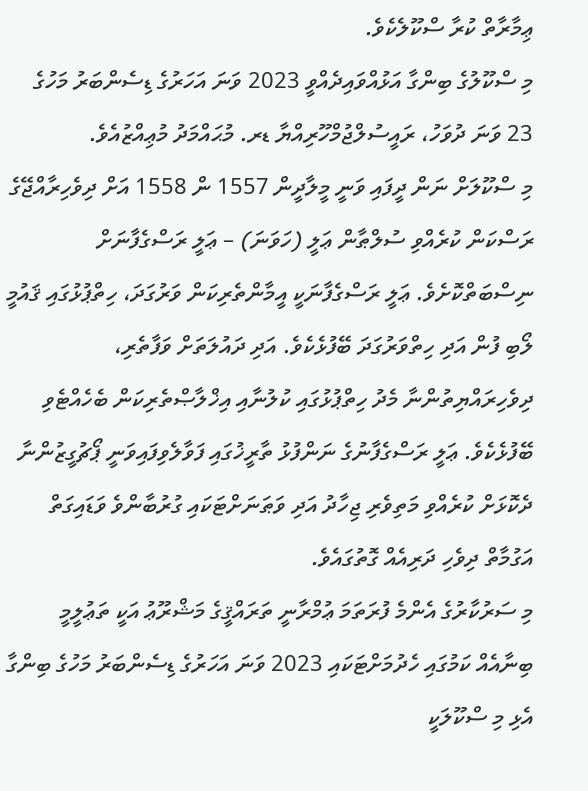ޢިމާރާތް ކުރާ ސްކޫލެކެވެ.
މި ސްކޫލުގެ ބިންގާ އަޅުއްވައިދެއްވީ 2023 ވަނަ އަހަރުގެ ޑިސެންބަރު މަހުގެ 23 ވަނަ ދުވަހު، ރައީސުލްޖުމްހޫރިއްޔާ ޑރ. މުޙައްމަދު މުޢިއްޒުއެވެ.
މި ސްކޫލަށް ނަން ދީފައި ވަނީ މީލާދީން 1557 ން 1558 އަށް ދިވެހިރާއްޖޭގެ ރަސްކަން ކުރެއްވި ސުލްޠާން ޢަލީ (ހަވަނަ) – ޢަލީ ރަސްގެފާނަށް ނިސްބަތްކޮށެވެ. ޢަލީ ރަސްގެފާނަކީ އީމާންތެރިކަން ވަރުގަދަ، ހިތްޕުޅުގައި ޤައުމީ ލޯބި ފުން އަދި ހިތްވަރުގަދަ ބޭފުޅެކެވެ. އަދި ދައުލަތަށް ވަފާތެރި، ދިވެހިރައްޔިތުންނާ މެދު ހިތްޕުޅުގައި ކުލުނާއި އިޚްލާޞްތެރިކަން ބެހެއްޓެވި ބޭފުޅެކެވެ. ޢަލީ ރަސްގެފާނުގެ ނަންފުޅު ތާރީޚުގައި ފަވާލެވިފައިވަނީ ޕޯޗުގީޒުންނާ ދެކޮޅަށް ކުރެއްވި މަތިވެރި ޖިހާދު އަދި ވަޠަނަށްޓަކައި ގުރުބާންވެ ވަޑައިގަތް އަގުމާތް ދިވެހި ދަރިއެއް ގޮތުގައެވެ.
މި ސަރުކާރުގެ އެންމެ ފުރަތަމަ ޢުމްރާނީ ތަރައްޤީގެ މަޝްރޫޢު އަކީ ތަޢުލީމީ ބިނާއެއް ކަމުގައި ހެދުމަށްޓަކައި 2023 ވަނަ އަހަރުގެ ޑިސެންބަރު މަހުގެ ބިންގާ އެޅި މި ސްކޫލަކީ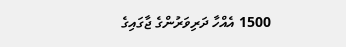1500 އެއްހާ ދަރިވަރުންގެ ޖާގައިގެ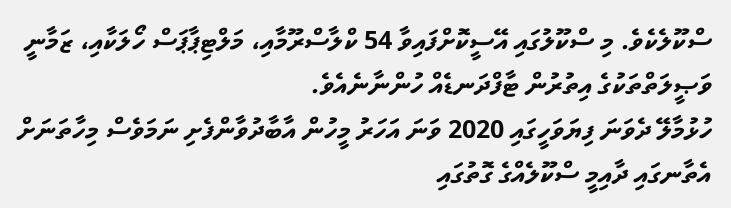ސްކޫލެކެވެ. މި ސްކޫލުގައި އޭސީކޮށްފައިވާ 54 ކްލާސްރޫމާއި، މަލްޓިޕާޕަސް ހޯލަކާއި، ޒަމާނީ ވަޞީލަތްތަކުގެ އިތުރުން ޓާފްދަނޑެއް ހުންނާނެއެވެ.
ހުޅުމާލޭ ދެވަނަ ފިޔަވަހީގައި 2020 ވަނަ އަހަރު މީހުން އާބާދުވާންފެށި ނަމަވެސް މިހާތަނަށް އެތާނގައި ދާއިމީ ސްކޫލެއްގެ ގޮތުގައި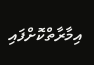އިމާރާތްކޮށްފައި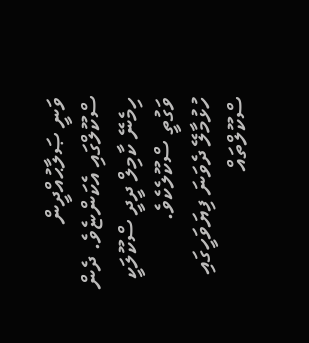ވަނީ ޞަލާޙުއްދީން ސްކޫލްގައި އެކަންޏެވެ. ދެން ހިމެނޭ ކާމިލް ދީދީ ސްކޫލަކީ ވަގުތީ ސްކޫލެކެވެ.
ހުޅުމާލޭ ދެވަނަ ފިޔަވަހީގައި ސްކޫލްތައް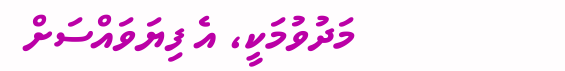މަދުވުމަކީ، އެ ފިޔަވައްސަށް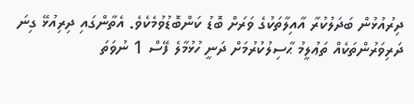ދިރުއުޅުން ބަދަލުކުރާ އާއިލާތަކުގެ ވަރަށް ބޮޑު ކަންބޮޑުވުމެކެވެ. އެތާންގައި ދިރިއުޅޭ ގިނަ ދަރިވަރުންތަކެއް ތަޢުލީމު ޙާސިލުކުރުމަށް ދަނީ ހުޅުމާލެ ފޭސް 1 ނުވަތަ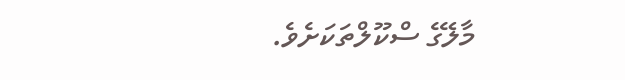މާލޭގެ ސްކޫލްތަކަށެވެ.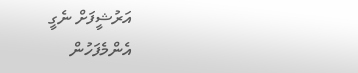އަރުޝީފަށް ނެގީ
އެންމެފަހުން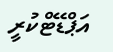އަޕްޑޭޓްކުރީ